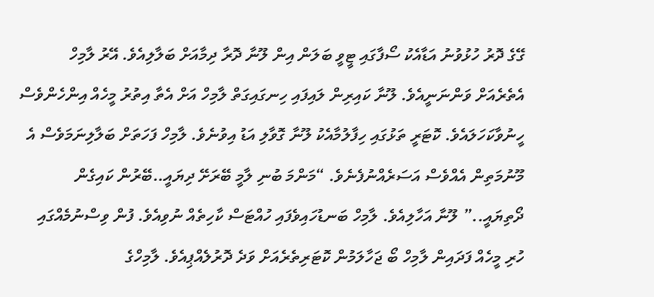ގޭގެ ދޮރު ހުޅުވުނު އަޑާއެކު ސޯފާގައި ޓީވީ ބަލަން އިން ލޫނާ ދޮރާ ދިމާއަށް ބަލާލިއެވެ. އޭރު ލާމިހް އެތެރެއަށް ވަންނަނީއެވެ. ލޫނާ ކައިރިން ލައިފައި ހިނގައިގަތް ލާމިހް އަށް އެތާ އިތުރު މީހެއް އިންހެންވެސް ހީނުވާކަހަލައެވެ. ކޮޓަރީ ތަޅުގައި ހިފާލުމާއެކު ލޫނާ ގޮވާލި އަޑު އިވުނެވެ. ލާމިހް ފަހަތަށް ބަލާލިނަމަވެސް އެ މޫނުމަތިން އެއްވެސް އަސަރެއްނުފެނެވެ. “މަންމަ ބުނި ލާމީ ބޭރަށޭ ދިޔައީ..ބޭރުން ކައިގެން ދޯތިޔައީ..” ލޫނާ އަހާލިއެވެ. ލާމިހް ބަނޑުހައިވެފައި ހުއްޓަސް ކާހިތެއް ނުވިއެވެ. ފުން ވިސްނުމެއްގައި ހުރި މީހެއް ފަދައިން ލާމިހް ބޯ ޖަހާލަމުން ކޮޓަރިތެރެއަށް ވަދެ ދޮރުލެއްޕިއެވެ. ލާމިހްގެ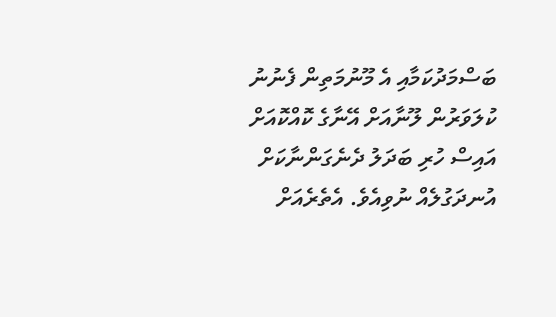ބަސްމަދުކަމާއި އެ މޫނުމަތިން ފެނުނު ކުލަވަރުން ލޫނާއަށް އޭނާގެ ކޮއްކޮއަށް އައިސް ހުރި ބަދަލު ދެނެގަންނާކަށް އުނދަގުލެއް ނުވިއެވެ. އެތެރެއަށް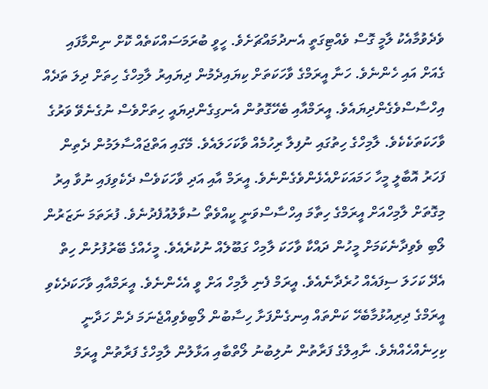ވެދެވުމާއެކު ލާމީ ގޮސް ވެއްޓިގަތީ އެނދުމައްޗަށެވެ. ހީވީ ބުރަމަސައްކަތެއް ކޮށް ނިންމާފައި ގެއަށް އައި ހެންނެވެ. ހަނާ އީރަމްގެ ވާހަކަތަށް ކިޔައިދެމުން ދިޔައިރު ލާމިހްގެ ހިތަށް ދިލަ ތަދެއް އިހްސާސްވެގެންދިޔައެވެ. އީރަމްއާއި ބެހޭގޮތުން އެނގިގެންދިޔައީ ހިތަށްވެސް ނުގެނެވޭ ވަރުގެ ވާހަކަތަކެކެވެ. ލާމިހްގެ ހިތުގައި ނުފިލާ ރިހުމެއް ވާކަހަލައެވެ. މޭގައި އަތްޖައްސާލަމުން ދެތިން ފަހަރު އޮބާލީ މީހާ ހަމައަކަށްއެޅެންވެގެންނެވެ. އީރަމް އާއި އަދި ވާހަކަވެސް ދެކެވިފައި ނުވާ އިރު މިގޮތަށް ލާމިހްއަށް އީރަމްގެ ހިތާމަ އިހްސާސްވަނީ ކީއްވެތޯ ސުވާލުއުފެދުނެވެ. ފުރަތަމަ ނަޒަރުން ލޯބި ވެވިދާނެކަމަށް މީހުން ދައްކާ ވާހަކަ ލާމިހް ގަބޫލެއް ނުކުރެއެވެ. މީހެއްގެ ބޭރުފުށުން ހިތް އެދޭ ކަހަލަ ސިފައެއް ހުރެދާނެއެވެ. އީރަމް ފެނި ލާމިހް އަށް ވީ އެހެންނެވެ. އީރަމްއާއި ވާހަކަދެކެވި އީރަމްގެ ދިރިއުޅުމާބެހޭ ކަންތައް އިނގެންފަށާ ހިސާބުން ލޯބިވެވިއްޖެނަމަ ދެން ހަދާނީ ކިހިނެއްހެއްޔެވެ. ނާއިލްގެ ފަރާތުން ނުލިބުނު ލޯތްބާއި އަޅާލުން ލާމިހްގެ ފަރާތުން އީރަމް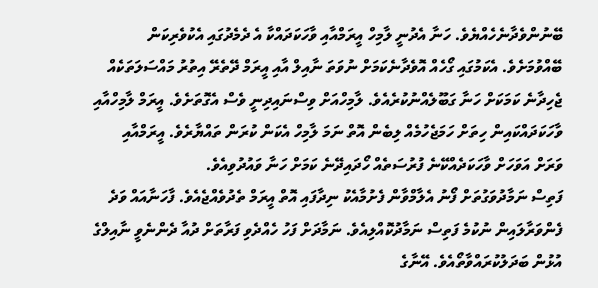ބޭނުންވެދާނެހެއްޔެވެ. ހަނާ އެދުނީ ލާމިހް އީރަމްއާއި ވާހަކަދައްކާ އެ ދެމެދުގައި އެކުވެރިކަން ބޭއްވުމަށެވެ. އެކަމުގައި ގޯހެއް އޮވެދާނެކަމަށް ނުވަތަ ނާއިލް އާއި އީރަމް ދޭތެރޭ އިތުރު މައްސަލަތަކެއް ޖެހިދާނެ ކަމަކަށް ހަނާ ގަބޫލެއްނުކުރެއެވެ. ލާމިހްއަށް ވިސްނައިދިނީ ވެސް އެގޮތަށެވެ. އީރަމް ލާމިހްއާއި ވާހަކަދައްކައިން ހިތަށް ހަމަޖެހުމެއް ލިބެން އޮތް ނަމަ ލާމިހް އެކަން ކުރަން ތައްޔާރެވެ. އީރަމްއާއި ވަރަށް އަވަހަށް ވާހަކަދެއްކޭނެ ފުރުސަތެއް ހޯދައިދޭނެ ކަމަށް ހަނާ ވައުދުވިއެވެ.
ފަތިސް ނަމާދުވަގުތަށް ފޯނު އެލާމްވާން ފެށުމާއެކު ނިދާފައި އޮތް އީރަމް ތެދުވެއްޖެއެވެ. ފާހަނާއައް ވަދެ ފެންވަރާލައިން ނުކުމެ ފަތިސް ނަމާދުކޮއްލިއެވެ. ނަމާދަށް ފަހު ހެއްދެވި ފަރާތަށް ދުއާ ދެންނެވީ ނާއިލްގެ އުޅުން ބަދަލުކުރައްވާތޯއެވެ. އޭނާގެ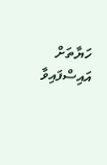ހަޔާތަށް އައިސްފައިވާ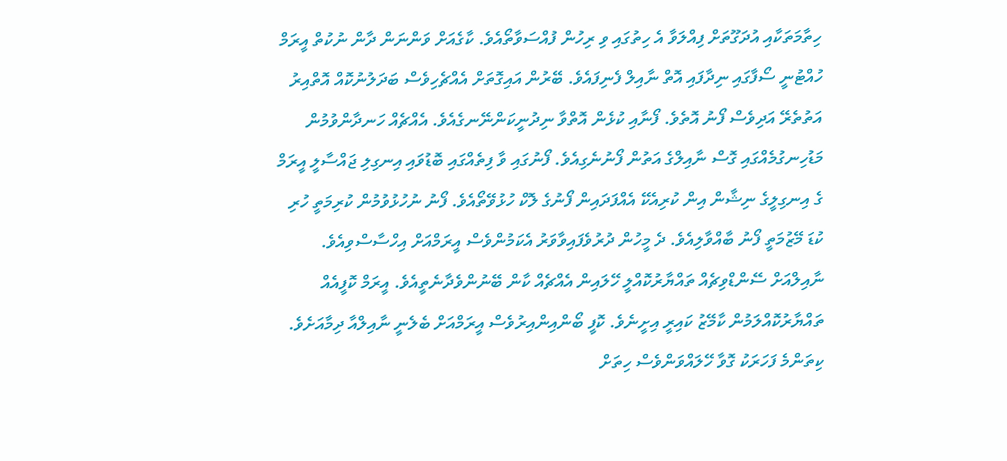ހިތާމަތަކާއި އުދަގޫތަށް ފިއްލަވާ އެ ހިތުގައި ވި ރިހުން ފުއްސަވާތޯއެވެ. ކާގެއަށް ވަންނަން ދާން ނުކުތް އީރަމް ހުއްޓުނީ ސޯފާގައި ނިދާފައި އޮތް ނާއިލް ފެނިފައެވެ. ބޭރުން އައިގޮތަށް އެއްޗެހިވެސް ބަދަލުނުކޮއް އޮތްއިރު އަތުތެރޭ އަދިވެސް ފޯނު އޮތެވެ. ފޯނާއި ކުޅެން އޮތްވާ ނިދުނީކަންނޭނގެއެވެ. އެއްޗެއް ހަނދާންވުމުން މަޑުހިނގުމެއްގައި ގޮސް ނާއިލްގެ އަތުން ފޯނުނެގިއެވެ. ފޯނުގައި ވާ ފިތެއްގައި ބޮޑުވައި އިނގިލި ޖައްސާލީ އީރަމް ގެ އިނގިލީގެ ނިޝާން އިން ކުރިއެކޭ އެއްފަދައިން ފޯނުގެ ލޮކް ހުޅުވޭތޯއެވެ. ފޯނު ނުހުޅުވުމުން ކުރިމަތީ ހުރި ކުޑަ މޭޒުމަތީ ފޯނު ބާއްވާލިއެވެ. ދެ މީހުން ދުރުވެފައިވާވަރު އެކަމުންވެސް އީރަމްއަށް އިހްސާސްވިއެވެ. ނާއިލްއަށް ސޭންޑްވިޗެއް ތައްޔާރުކޮއްލީ ހޭލައިން އެއްޗެއް ކާން ބޭނުންވެދާނެތީއެވެ. އީރަމް ކޮފީއެއް ތައްޔާރުކޮއްލަމުން ކާމޭޒު ކައިރީ އިށީނެވެ. ކޮފީ ބޯންއިންއިރުވެސް އީރަމްއަށް ބެލެނީ ނާއިލްއާ ދިމާއަށެވެ. ކިތަންމެ ފަހަރަކު ގޮވާ ހޭލައްވަންވެސް ހިތަށް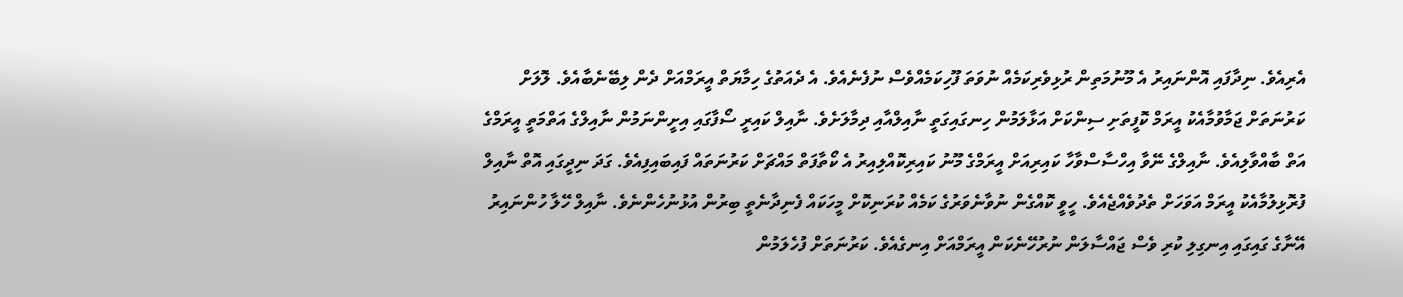އެރިއެވެ. ނިދާފައި އޮންނައިރު އެ މޫނުމަތިން ރުޅިވެރިކަމެއް ނުވަތަ ފޫހިކަމެއްވެސް ނުފެނެއެވެ. އެ ދެއަތުގެ ހިމާޔަތް އީރަމްއަށް ދެން ލިބޭނެބާއެވެ. ލޮލަށް ކަރުނަތަށް ޖަމާވުމާއެކު އީރަމް ކޮފީތަށި ސިންކަށް އަޅާލަމުން ހިނގައިގަތީ ނާއިލްއާއި ދިމާލަށެވެ. ނާއިލް ކައިރީ ސޯފާގައި އިށީންނަމުން ނާއިލްގެ އަތްމަތީ އީރަމްގެ އަތް ބާއްވާލިއެވެ. ނާއިލްގެ ނޭވާ އިހްސާސްވާހާ ކައިރިއަށް އީރަމްގެ މޫނު ކައިރިކޮއްލިއިރު އެ ކޯތާފަތް މައްޗަށް ކަރުނަތައް ފައިބައިފިއެވެ. ގަދަ ނިދީގައި އޮތް ނާއިލް ފުރޮޅިލުމާއެކު އީރަމް އަވަހަށް ތެދުވެއްޖެއެވެ. ހީވީ ކޮއްގެން ނުވާނެވަރުގެ ކަމެއް ކުރަނިކޮށް މީހަކައް ފެނިދާނެތީ ބިރުން އުޅުނުހެންނެވެ. ނާއިލް ހޭލާ ހުންނައިރު އޭނާގެ ގައިގައި އިނގިލި ކުރި ވެސް ޖައްސާލަން ނުރުހޭނެކަން އީރަމްއަށް އިނގެއެވެ. ކަރުނަތަށް ފުހެލަމުން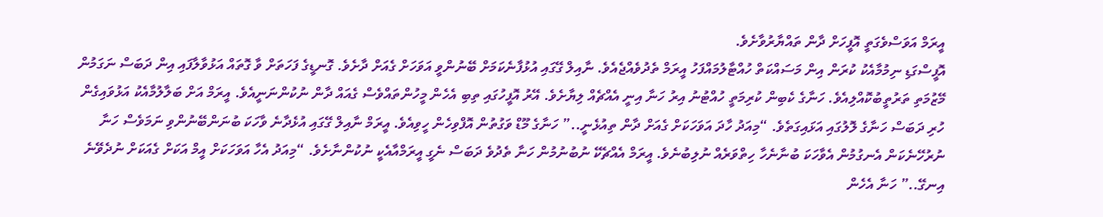އީރަމް އަވަސްވެގަތީ އޮފީހަށް ދާން ތައްޔާރުވާށެވެ.
އޮފީސްގަޑި ނިމުމާއެކު ކުރަން އިން މަސައްކަތް ހުއްޓާލުމައްފަހު އީރަމް ތެދުވެއްޖެއެވެ. ނާއިލް ގޭގައި އުޅުފާނެކަމަށް ބޭނުންވީ އަވަހަށް ގެއަށް ދާށެވެ. ގޮނޑީގެ ފަހަތަށް ވާ ގޮތައް އަޅުވާލާފައި އިން ދަބަސް ނަގަމުން މޭޒުމަތި ތަރުތީބުކޮއްލިއެވެ. ހަނާގެ ކެބިން ކުރިމަތީ ހުއްޓުނު އިރު ހަނާ އިނީ އެއްޗެއް ލިޔާށެވެ. އޭރު އޮފީހުގައި ތިބި އެހެން މީހުންތައްވެސް ގެއައް ދާން ނުކުންނަނީއެވެ. އީރަމް އަށް ބަލާލުމާއެކު އަޅުވައިގެން ހުރި ދަބަސް ހަނާގެ ލޮލުގައި އަޅައިގަތެވެ. “މިއަދު ހާދަ އަވަހަކަށް ގެއަށް ދާން ތިއުޅެނީ..” ހަނާގެ މޫޑް ވަގުތުން އޮފްވިހެން ހީވިއެވެ. އީރަމް ނާއިލް ގޭގައި އުޅެދާނެ ވާހަކަ ބުނަންބޭނުންވި ނަމަވެސް ހަނާ ނުރުހޭނެކަން އެނގުމުން އެވާހަކަ ބުނާނެހާ ހިތްވަރެއް ނުލިބުނެވެ. އީރަމް އެއްޗެކޭ ނުބުނުމުން ހަނާ ތެދުވެ ދަބަސް ނެގީ އީރަމްއާއެކީ ނުކުންނާށެވެ. “މިއަދު އެހާ އަވަހަކަށް އީމް އަކަށް ގެއަކަށް ނުދެވޭނެ އިނގޭ..” ހަނާ އެހެން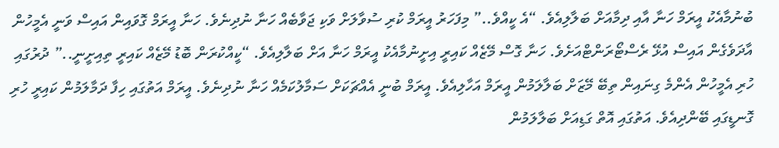ބުނުމާއެކު އީރަމް ހަނާ އާއި ދިމާއަށް ބަލާލިއެވެ. “އެ ކީއްވެ..” މިފަހަރު އީރަމް ކުރި ސުވާލަށް ވަކި ޖަވާބެއް ހަނާ ނުދިނެވެ. ހަނާ އީރަމް ގޮވައިން އައިސް ވަނީ އެމީހުން އާދަވެގެން އައިސް އުޅޭ ރެސްޓޯރަންޓްއަށެވެ. ހަނާ ގޮސް މޭޒެއް ކައިރީ އިށީނުމާއެކު އީރަމް ހަނާ އަށް ބަލާލިއެވެ. “ކީއްކުރަން ބޮޑު މޭޒެއް ކައިރީ ތިއިށީނީ..” ދުރުގައި ހުރި އެމީހުން އެންމެ ގިނައިން ތިބޭ މޭޒަށް ބަލާލަމުން އީރަމް އަހާލިއެވެ. އީރަމް ބުނީ އެއްޗަކަށް ސަމާލުކަމެއް ހަނާ ނުދިނެވެ. އީރަމް އަތުގައި ހިފާ ދަމާލަމުން ކައިރީ ހުރި ގޮނޑީގައި ބޭންދިއެވެ. އަތުގައި އޮތް ގަޑިއަށް ބަލާލަމުން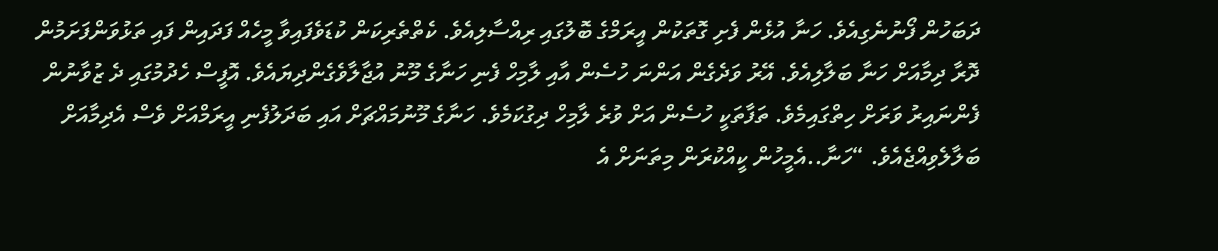ދަބަހުން ފޯނުނެގިއެވެ. ހަނާ އުޅެން ފެށި ގޮތަކުން އީރަމްގެ ބޮލުގައި ރިއްސާލިއެވެ. ކެތްތެރިކަން ކުޑަވެފައިވާ މީހެއް ފަދައިން ފައި ތަޅުވަންފަށަމުން ދޮރާ ދިމާއަށް ހަނާ ބަލާލިއެވެ. އޭރު ވަދެގެން އަންނަ ހުސެން އާއި ލާމިހް ފެނި ހަނާގެ މޫނު އުޖާލާވެގެންދިޔައެވެ. އޮފީސް ހެދުމުގައި ދެ ޒުވާނުން ފެންނައިރު ވަރަށް ހިތްގައިމެވެ. ތަފާތަކީ ހުސެން އަށް ވުރެ ލާމިހް ދިގުކަމެވެ. ހަނާގެ މޫނުމައްޗަށް އައި ބަދަލުފެނި އީރަމްއަށް ވެސް އެދިމާއަށް ބަލާލެވިއްޖެއެވެ. “ހަނާ..އެމީހުން ކީއްކުރަން މިތަނަށް އެ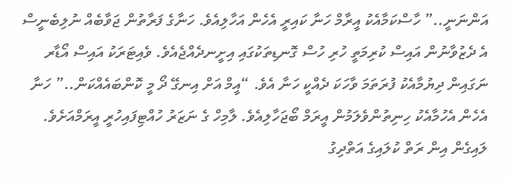އަންނަނީ..” ހާސްކަމާއެކު އީރާމް ހަނާ ކައިރީ އެހެން އަހާލިއެވެ. ހަނާގެ ފަރާތުން ޖަވާބެއް ނުލިބެނީސް އެ ދެޒުވާނުން އައިސް ކުރިމަތީ ހުރި ހުސް ގޮނޑިތަކުގައި އިށީނދެއްޖެއެވެ. ވެއިޓަރަކު އައިސް އޯޑާރ ނަގައިން ދިޔުމާއެކު ފުރަތަމަ ވާހަކަ ދެއްކީ ހަނާ އެވެ. “އީމް އަށް އިނގޭ ދޯ މީ ކޮންބައެއްކަން..” ހަނާ އެހެން އެހުމާއެކު ހިނިތުންވެލަމުން އީރަމް ބޯޖަހާލިއެވެ. ލާމިހް ގެ ނަޒަރު ހުއްޓިފައިހުރީ އީރަމްއަށެވެ. ލައިގެން އިން ރަތް ކުލައިގެ އަތްދިގު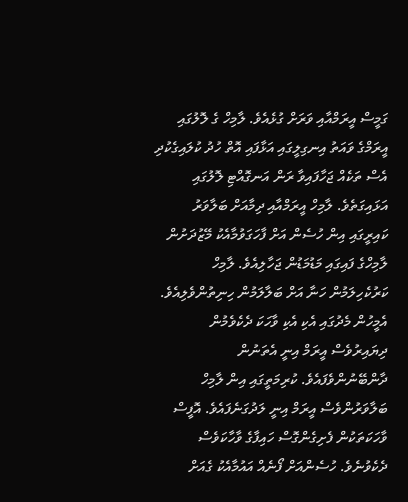ގަމީސް އީރަމްއާއި ވަރަށް ގުޅެއެވެ. ލާމިހް ގެ ލޮލުގައި އީރަމްގެ ވައަތު އިނގިލީގައި އަޅާފައި އޮތް ހުދު ކުލައިގެކުދި އެސް ތަކެއް ޖަހާފައިވާ ރަން އަނގޮއްޓި ލޮލުގައި އަޅައިގަތެވެ. ލާމިހް އީރަމްއާއި ދިމާއަށް ބަލާވަރު ކައިރީގައި އިން ހުސެން އަށް ފާހަގަވުމާއެކު މޭޒުދަށުން ލާމިހްގެ ފައިގައި މަޑުމަޑުން ޖަހާލިއެވެ. ލާމިހް ކަރުކެހިލަމުން ހަނާ އަށް ބަލާލަމުން ހިނިތުންވެލިއެވެ. އެމީހުން މެދުގައި އެކި އެކި ވާހަކަ ދެކެވެމުން ދިޔައިރުވެސް އީރަމް އިނީ އެތަނުން ދާންބޭނުންވެފައެވެ. ކުރިމަތީގައި އިން ލާމިހް ބަލާވަރުންވެސް އީރަމް އިނީ ލަދުގަނެފައެވެ. އޮފީސް ވާހަކަތަކުން ފެށިގެންގޮސް ހައިފާގެ ވާހާކަވެސް ދެކެވުނެވެ. ހުސެންއަށް ފޯނެއް އައުމާއެކު ގެއަށް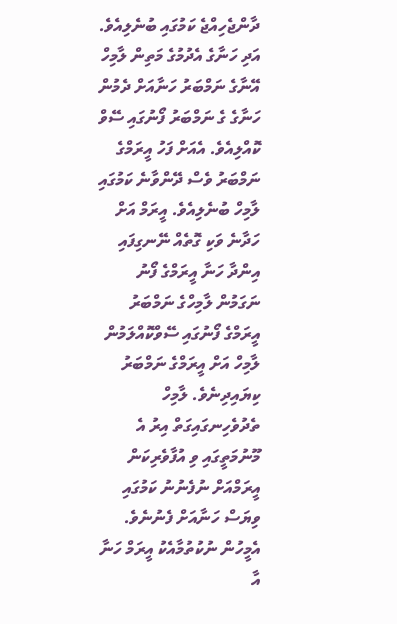ދާންޖެހިއްޖެ ކަމުގައި ބުނެލިއެވެ. އަދި ހަނާގެ އެދުމުގެ މަތިން ލާމިހް އޭނާގެ ނަމްބަރު ހަނާއަށް ދެމުން ހަނާގެ ގެ ނަމްބަރު ފޯނުގައި ސޭވް ކޮއްލިއެވެ. އެއަށް ފަހު އީރަމްގެ ނަމްބަރު ވެސް ދޭންވާނެ ކަމުގައި ލާމިހް ބުނެލިއެވެ. އީރަމް އަށް ހަދާނެ ވަކި ގޮތެއް ނޭނގިފައި އިންދާ ހަނާ އީރަމްގެ ފޯނު ނަގަމުން ލާމިހްގެ ނަމްބަރު އީރަމްގެ ފޯނުގައި ސޭވްކޮއްލަމުން ލާމިހް އަށް އީރަމްގެ ނަމްބަރު ކިޔައިދިނެވެ. ލާމިހް ތެދުވެހިނގައިގަތް އިރު އެ މޫނުމަތީގައި ވި އުފާވެރިކަން އީރަމްއަށް ނުފެނުނު ކަމުގައި ވިޔަސް ހަނާއަށް ފެނުނެވެ. އެމީހުން ނުކުތުމާއެކު އީރަމް ހަނާ އާ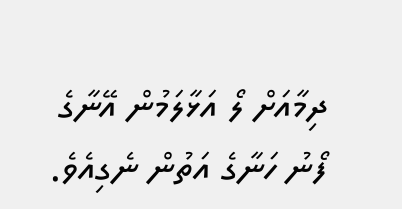ދިމާއަށް ލޯ އަޅާލަމުން އޭނާގެ ފޯނު ހަނާގެ އަތުން ނެގިއެވެ.